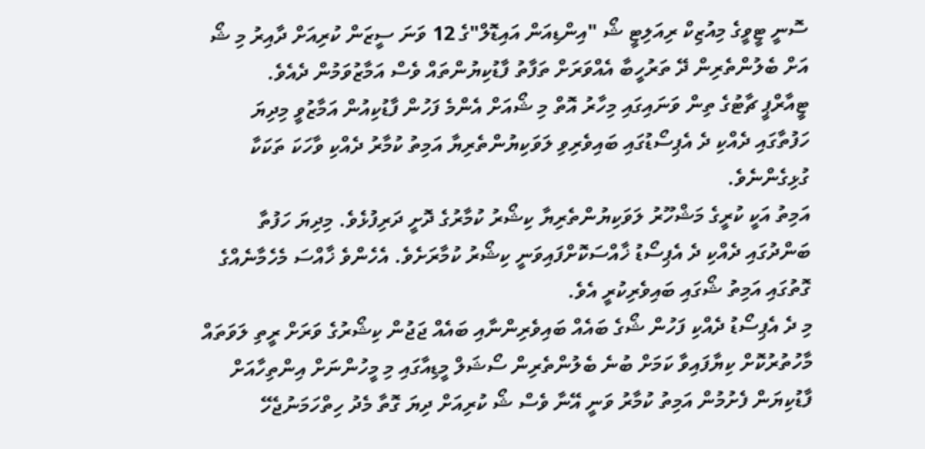ސޮނީ ޓީވީގެ މިއުޒިކް ރިއަލިޓީ ޝޯ "އިންޑިއަން އައިޑޮލް"ގެ 12 ވަނަ ސީޒަން ކުރިއަށް ދާއިރު މި ޝޯ އަށް ބެލުންތެރިން ދޭ ތަރުހީބާ އެއްވަރަށް ތަފާތު ފާޑުކިޔުންތައް ވެސް އަމާޒުވަމުން ދެއެވެ.
ޓީއާރްޕީ ޗާޓުގެ ތިން ވަނައިގައި މިހާރު އޮތް މި ޝޯއަށް އެންމެ ފަހުން ފާޑުކިއުން އަމާޒުވީ މިދިޔަ ހަފުތާގައި ދެއްކި ދެ އެޕިސޯޑުގައި ބައިވެރިވި ލަވަކިޔުންތެރިޔާ އަމިތު ކުމާރު ދެއްކި ވާހަކަ ތަކަކާ ގުޅިގެންނެވެ.
އަމިތު އަކީ ކުރީގެ މަޝްހޫރު ލަވަކިޔުންތެރިޔާ ކިޝޯރު ކުމާރުގެ ދޮށީ ދަރިފުޅެވެ. މިދިޔަ ހަފުތާ ބަންދުގައި ދެއްކި ދެ އެޕިސޯޑު ޚާއްސަކޮށްފައިވަނީ ކިޝޯރު ކުމާރަށެވެ. އެހެންވެ ޚާއްސަ މެހެމާނެއްގެ ގޮތުގައި އަމިތު ޝޯގައި ބައިވެރިކުރީ އެވެ.
މި ދެ އެޕިސޯޑު ދެއްކި ފަހުން ޝޯގެ ބައެއް ބައިވެރިންނާއި ބައެއް ޖަޖުން ކިޝޯރުގެ ވަރަށް ރީތި ލަވަތައް މާހުތުރުކޮށް ކިޔާފައިވާ ކަމަށް ބުނެ ބެލުންތެރިން ސޯޝަލް މީޑިއާގައި މި މީހުންނަށް އިންތިހާއަށް ފާޑުކިޔަން ފެށުމުން އަމިތު ކުމާރު ވަނީ އޭނާ ވެސް ޝޯ ކުރިއަށް ދިޔަ ގޮތާ މެދު ހިތްހަމަނުޖެހޭ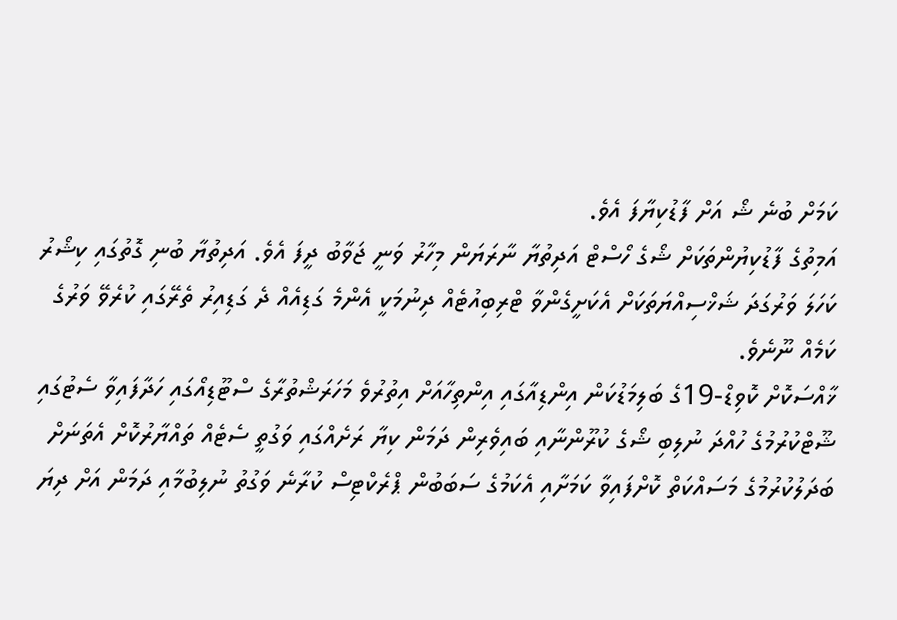ކަމަށް ބުނެ ޝޯ އަށް ފާޑުކިޔާފަ އެވެ.
އަމިތުގެ ފާޑުކިޔުންތަކަށް ޝޯގެ ހޯސްޓް އަދިތުޔާ ނާރަޔަން މިހާރު ވަނީ ޖަވާބު ދީފަ އެވެ. އަދިތުޔާ ބުނި ގޮތުގައި ކިޝޯރު ކަހަލަ ވަރުގަދަ ޝަޚްސިއްޔަތަކަށް އެކަށީގެންވާ ޓްރިބިއުޓެއް ދިނުމަކީ އެންމެ ގަޑިއެއް ދެ ގަޑިއިރު ތެރޭގައި ކުރެވޭ ވަރުގެ ކަމެއް ނޫނެވެ.
ޚާއްސަކޮށް ކޮވިޑް-19ގެ ބަލިމަޑުކަން އިންޑިއާގައި އިންތިހާއަށް އިތުރުވެ މަހަރަޝްތުރާގެ ސްޓޫޑިއޯގައި ހަދާފައިވާ ސެޓުގައި ޝޫޓްކުރުމުގެ ހުއްދަ ނުލިބި ޝޯގެ ކުރޫންނާއި ބައިވެރިން ދަމަން ކިޔާ ރަށެއްގައި ވަގުތީ ސެޓެއް ތައްޔާރުކޮށް އެތަނަށް ބަދަލުކުރުމުގެ މަސައްކަތް ކޮށްފައިވާ ކަމަށާއި އެކަމުގެ ސަބަބުން ޕްރެކްޓިސް ކުރާނެ ވަގުތު ނުލިބުމާއި ދަމަން އަށް ދިޔަ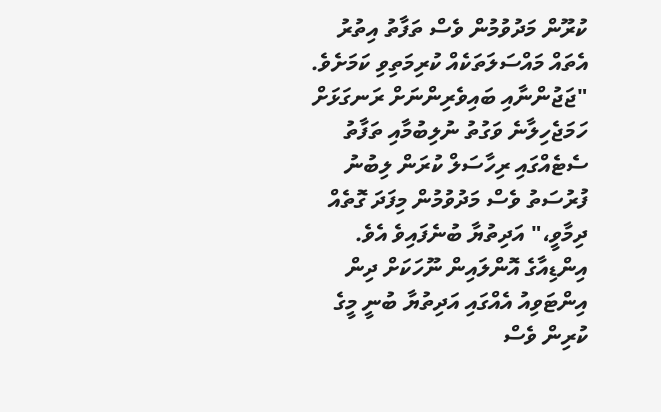ކުރޫން މަދުވުމުން ވެސް ތަފާތު އިތުރު އެތައް މައްސަލަތަކެއް ކުރިމަތިވި ކަމަށެވެ.
"ޖަޖުންނާއި ބައިވެރިންނަށް ރަނގަޅަށް ހަމަޖެހިލާނެ ވަގުތު ނުލިބުމާއި ތަފާތު ސެޓެއްގައި ރިހާސަލް ކުރަން ލިބުނު ފުރުސަތު ވެސް މަދުވުމުން މިފަދަ ގޮތެއް ދިމާވީ،" އަދިތުޔާ ބުނެފައިވެ އެވެ.
އިންޑިއާގެ އޮންލައިން ނޫހަކަށް ދިން އިންޓަވިއު އެއްގައި އަދިތުޔާ ބުނީ މީގެ ކުރިން ވެސް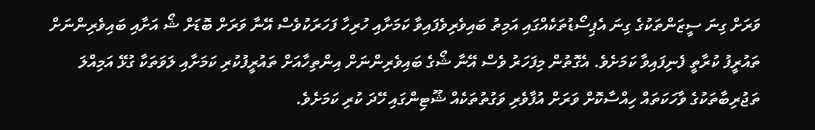ވަރަށް ގިނަ ސީޒަންތަކުގެ ގިނަ އެޕިސޯޑުތަކެއްގައި އަމިތު ބައިވެރިވެފައިވާ ކަމަށާއި ހުރިހާ ފަހަރަކުވެސް އޭނާ ވަރަށް ބޮޑަށް ޝޯ އަށާއި ބައިވެރިންނަށް ތައުރީފު ކުރާތީ ފެނިފައިވާ ކަމަށެވެ. އެގޮތުން މިފަހަރު ވެސް އޭނާ ޝޯގެ ބައިވެރިންނަށް އިންތިހާއަށް ތައުރީފުކުރި ކަމަށާއި ލަވަތަކާ ގުޅޭ އަމިއްލަ ތަޖުރިބާތަކުގެ ވާހަކަތައް ހިއްސާކޮށް ވަރަށް އުފާވެރި ވަގުތުތަކެއް ޝޫޓިންގައި ހޭދަ ކުރި ކަމަށެވެ.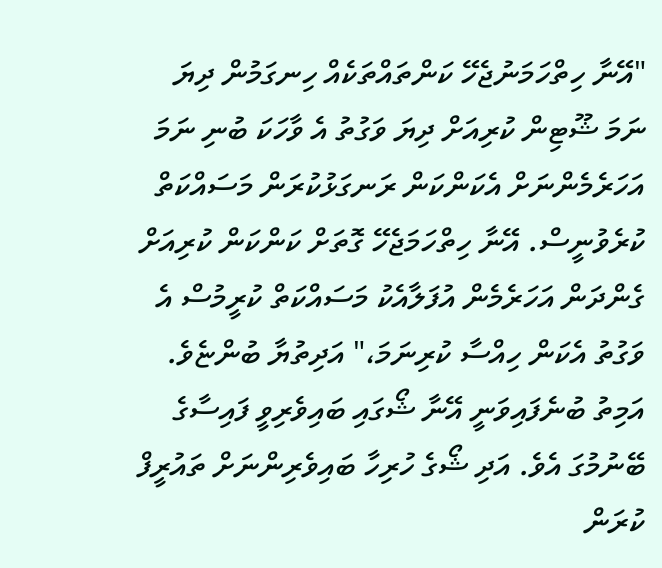"އޭނާ ހިތްހަމަނުޖެހޭ ކަންތައްތަކެއް ހިނގަމުން ދިޔަ ނަމަ ޝޫޓިން ކުރިއަށް ދިޔަ ވަގުތު އެ ވާހަކަ ބުނި ނަމަ އަހަރެމެންނަށް އެކަންކަން ރަނގަޅުކުރަން މަސައްކަތް ކުރެވުނީސް. އޭނާ ހިތްހަމަޖެހޭ ގޮތަށް ކަންކަން ކުރިއަށް ގެންދަން އަހަރެމެން އުފަލާއެކު މަސައްކަތް ކުރީމުސް އެ ވަގުތު އެކަން ހިއްސާ ކުރިނަމަ،" އަދިތުޔާ ބުންޏެވެ.
އަމިތު ބުނެފައިވަނީ އޭނާ ޝޯގައި ބައިވެރިވީ ފައިސާގެ ބޭނުމުގަ އެވެ. އަދި ޝޯގެ ހުރިހާ ބައިވެރިންނަށް ތައުރީފް ކުރަން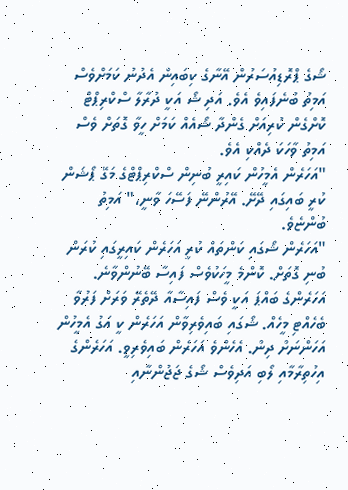ޝޯގެ ޕްރޮޑިއުސަރުން އޭނާގެ ކިބައިން އެދުނު ކަމަށްވެސް އަމިތު ބުނެފައިވެ އެވެ. އަދި ޝޯ އަކީ ދުރާލާ ސްކްރިޕްޓް ކޮށްގެން ކުރިއަށް ގެންދާ ޝޯއެއް ކަމަށް ހީވާ ގޮތަށް ވެސް އަމިތު ވާހަކަ ދެއްކި އެވެ.
"އަހަރެން އެމީހުން ކައިރީ ބުނިން ސްކްރިޕްޓްގެ މަގޭ ޕޯޝަން ކުރީ ބައިގައި ދޭށޭ. އޭރުންނޭ ފަސޭހަ ވާނީ،" އަމިތު ބުންޏެވެ.
"އަހަރެން ޝޯގައި ކަންތައް ކުރީ އަހަރެން ކައިރީގައި ކުރަން ބުނި ގޮތަށް. ކޮންމެ މީހަކުވެސް ފައިސާ ބޭނުންވާނެ. އަހަރެންގެ ބައްޕަ އަކީ ވެސް ފައިސާއާ ދޭތެރޭ ވަރަށް ފަރުވާ ބެހެއްޓި މީހެއް. ޝޯގައި ބައިވެރިވާން އަހަރެން ކީ އަގު އެމީހުން އަހަންނަށް ދިން. އެހެންވެ އަހަރެން ބައިވެރިވީ. އަހަރެންގެ އިހުތިރާމާއި ލޯބި އަދިވެސް ޝޯގެ ޖަޖުންނާއި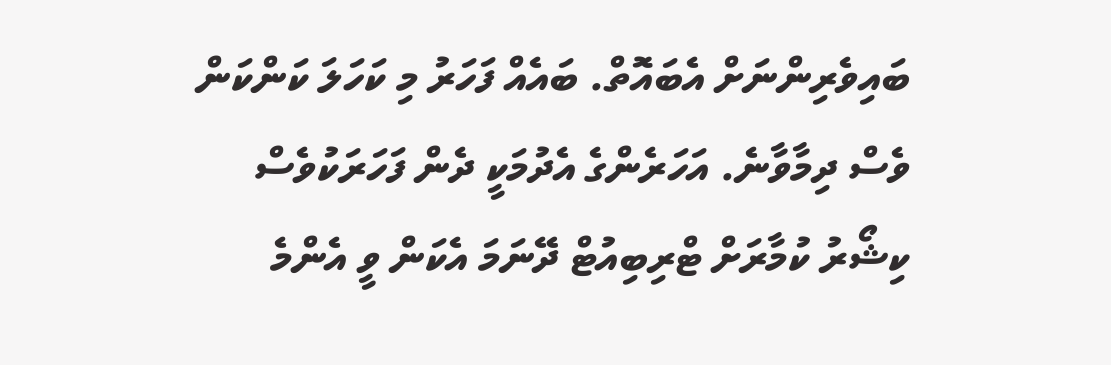ބައިވެރިންނަށް އެބައޮތް. ބައެއް ފަހަރު މި ކަހަލަ ކަންކަން ވެސް ދިމާވާނެ. އަހަރެންގެ އެދުމަކީ ދެން ފަހަރަކުވެސް ކިޝޯރު ކުމާރަށް ޓްރިބިއުޓް ދޭނަމަ އެކަން ވީ އެންމެ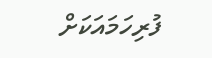ފުރިހަމައަކަށް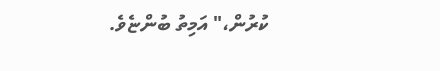ކުރުން،" އަމިތު ބުންޏެވެ.